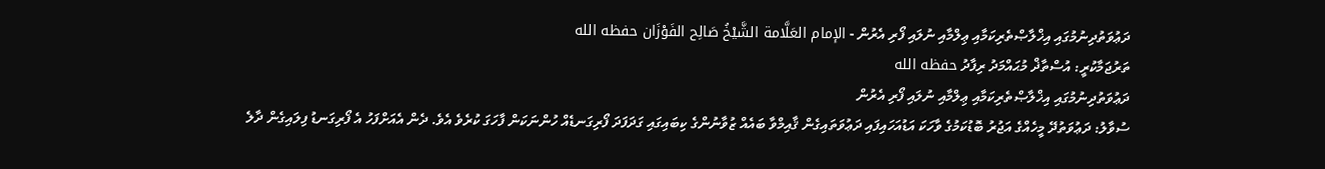ދަޢުވަތުދިނުމުގައި އިޚްލާޞްތެރިކަމާއި ޢިލްމާއި ނުލައި ފޯރި އެރުން - الإمام العَلَّامة الشَّيْخُ صَالِح الفَوْزَان حفظه الله
ތަރުޖަމާކުރީ: އުސްތާޛް މުޙައްމަދު ރިފާދު حفظه الله
ދަޢުވަތުދިނުމުގައި އިޚްލާޞްތެރިކަމާއި ޢިލްމާއި ނުލައި ފޯރި އެރުން
ސުވާލު: ދަޢުވަތުދޭ މީހެއްގެ އަޖުރު ބޮޑުކަމުގެ ވާހަކަ އަޑުއަހައިފައި ދަޢުވަތައިގެން ޤާއިމްވާ ބައެއް ޒުވާނުންގެ ކިބައިގައި ގަދަފަދަ ފޯރިގަނޑެއް ހުންނަކަން ފާހަގަ ކުރެވެ އެވެ. ދެން އެއަށްފަހު އެ ފޯރިގަނޑު ފިލައިގެން ދާލެ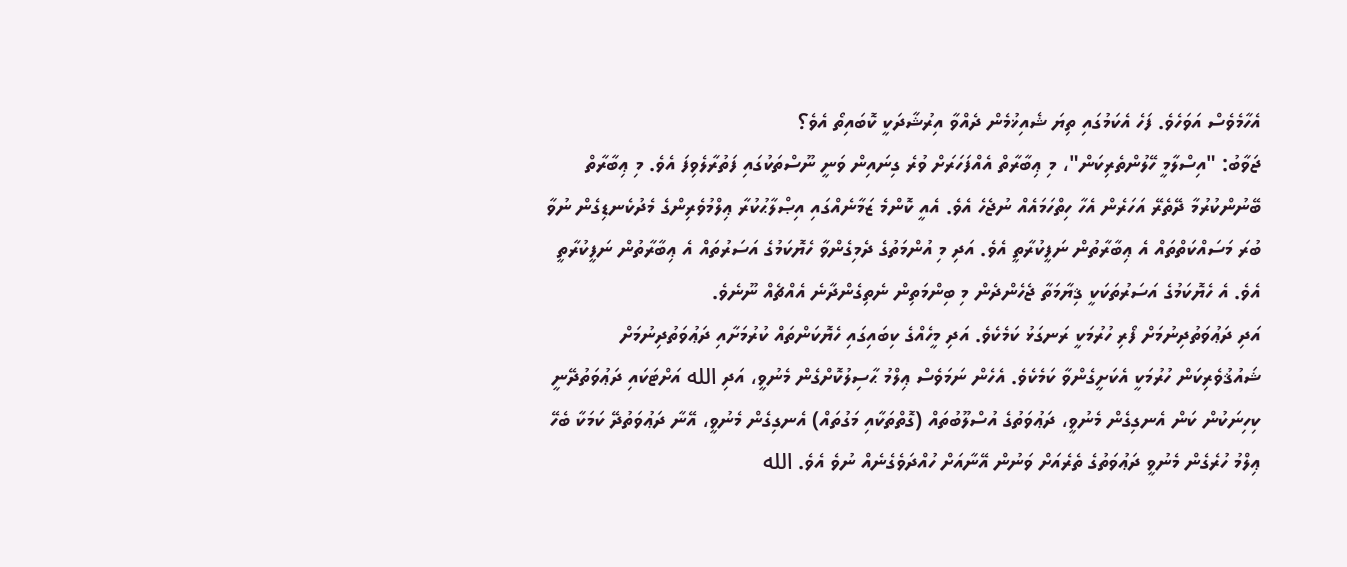އެހާމެވެސް އަވަހެވެ. ފަހެ އެކަމުގައި ތިޔަ ޝެއިޚުމެން ދެއްވާ އިރުޝާދަކީ ކޮބައިތޯ އެވެ؟
ޖަވާބު: "އިސްލާމީ ހޭލުންތެރިކަން"، މި ޢިބާރާތް އެއްފަހަރަށް ވުރެ ގިނައިން ވަނީ ނޫސްތަކުގައި ފަތުރާލެވިފަ އެވެ. މި ޢިބާރާތް ބޭނުންކުރުމާ ދޭތެރޭ އަހަރެން އެހާ ހިތްހަމައެއް ނުޖެހެ އެވެ. އެއީ ކޮންމެ ޒަމާނެއްގައި އިޞްލާޙުކުރާ ޢިލްމުވެރިންގެ މެދުކެނޑިގެން ނުވާ ބުރަ މަސައްކަތްތައް އެ ޢިބާރާތުން ނަފީކުރާތީ އެވެ. އަދި މި އުންމަތުގެ ދެމިގެންވާ ހެޔޮކަމުގެ އަސަރުތައް އެ ޢިބާރާތުން ނަފީކުރާތީ އެވެ. އެ ހެޔޮކަމުގެ އަސަރުތަކަކީ ޤިޔާމަތާ ޖެހެންދެން މި ބިންމަތިން ނެތިގެންދާނެ އެއްޗެއް ނޫނެވެ.
އަދި ދަޢުވަތުދިނުމަށް ފޯރި ހުރުމަކީ ރަނގަޅު ކަމެކެވެ. އަދި މީހެއްގެ ކިބައިގައި ހެޔޮކަންތައް ކުރުމަށާއި ދަޢުވަތުދިނުމަށް ޝައުޤުވެރިކަން ހުރުމަކީ އެކަށީގެންވާ ކަމެކެވެ. އެހެން ނަމަވެސް ޢިލްމު ޙާސިލުކޮށްގެން މެނުވީ، އަދި الله އަށްޓަކައި ދަޢުވަތުދޭނީ ކިހިނަކުން ކަން އެނގިގެން މެނުވީ، ދަޢުވަތުގެ އުސްލޫބުތައް (ގޮތްތަކާއި މަގުތައް) އެނގިގެން މެނުވީ، އޭނާ ދަޢުވަތުދޭ ކަމަކާ ބެހޭ ޢިލްމު ހުރެގެން މެނުވީ ދަޢުވަތުގެ ތެރެއަށް ވަނުން އޭނާއަށް ހުއްދަވެގެނެއް ނުވެ އެވެ. الله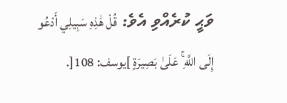ވަޙީ ކުރެއްވި އެވެ: قُلْ هَٰذِهِ سَبِيلِي أَدْعُو إِلَى اللَّهِ ۚ عَلَىٰ بَصِيرَةٍ ]يوسف: 108[.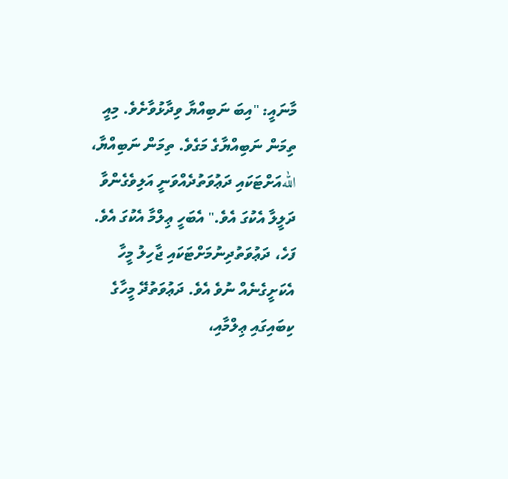މާނައީ: "އިބަ ނަބިއްޔާ ވިދާޅުވާށެވެ. މިއީ ތިމަން ނަބިއްޔާގެ މަގެވެ. ތިމަން ނަބިއްޔާ، اللهއަށްޓަކައި ދަޢުވަތުދެއްވަނީ އަލިވެގެންވާ ދަލީލާ އެކުގަ އެވެ." އެބަހީ ޢިލްމާ އެކުގަ އެވެ.
ފަހެ، ދަޢުވަތުދިނުމަށްޓަކައި ޖާހިލު މީހާ އެކަށީގެނެއް ނުވެ އެވެ. ދަޢުވަތުދޭ މީހާގެ ކިބައިގައި ޢިލްމާއި،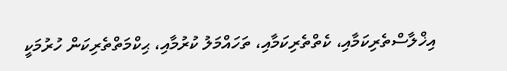އިޚްލާސްތެރިކަމާއި، ކެތްތެރިކަމާއި، ތަހައްމަލު ކުރުމާއި، ޙިކްމަތްތެރިކަން ހުރުމަކީ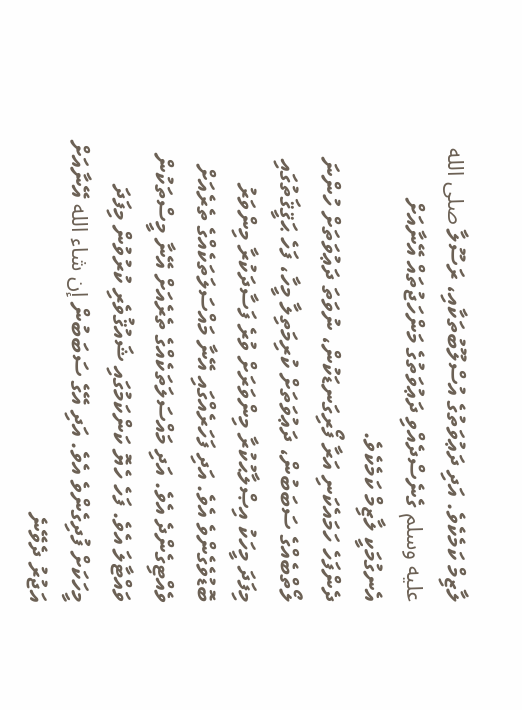ލާޒިމް ކަމެކެވެ. އަދި ދަޢުވަތުގެ އުސްލޫބުތަކާއި، ރަސޫލާ صلى الله عليه وسلم ގެނެސްދެއްވި ދަޢުވަތުގެ މަންހަޖުތައް އޭނާއަށް އެނގުމަކީ ލާޒިމް ކަމެކެވެ.
ދެންފަހެ ހަމައެކަނި އަރާ ފޯރިގަނޑަކުން، ނުވަތަ ދަޢުވަތަށް ހުންނަ ލޯތްބެއްގެ ސަބަބުން، ދަޢުވަތަށް ކުރިމަތިލާ މީހާ، ފަހެ ޙަޤީޤަތުގައި މިފަދަ މީހަކު އިޞްލާޙުކުރާ މިންވަރަށް ވުރެ ފަސާދަކުރާ މިންވަރު ބޮޑުވެގެންވެ އެވެ. އަދި ފަހަރެއްގައި އޭނާ މައްސަލަތަކެއްގެ ތެރެއަށް ވެއްޓިގެންދެ އެވެ. އަދި މައްސަލަތަކެއްގެ ތެރެއަށް އޭނާ މީސްތަކުން ވައްޓާލަ އެވެ. ފަހެ ހެޔޮ ކަންކަމުގައި ޝައުޤުވެރި ކުރުވުން މިފަދަ މީހަކަށް ފުދިގެންވެ އެވެ. އަދި އޭގެ ސަބަބުން إن شاء الله އޭނާއަށް އަޖުރު ދެވޭނެ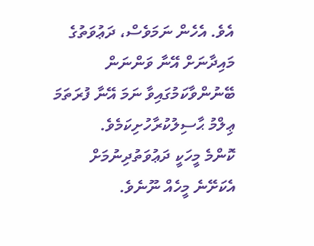އެވެ. އެހެން ނަމަވެސް، ދަޢުވަތުގެ މައިދާނަށް އޭނާ ވަންނަން ބޭނުންވާކަމުގައިވާ ނަމަ އޭނާ ފުރަތަމަ ޢިލްމު ޙާސިލުކުރާހުށިކަމެވެ.
ކޮންމެ މީހަކީ ދަޢުވަތުދިނުމަށް އެކަށޭނެ މީހެއް ނޫނެވެ.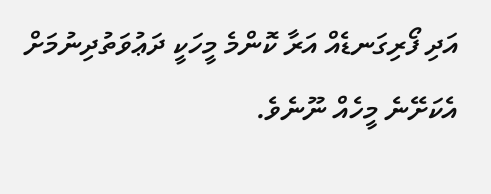އަދި ފޯރިގަނޑެއް އަރާ ކޮންމެ މީހަކީ ދަޢުވަތުދިނުމަށް އެކަށޭނެ މީހެއް ނޫނެވެ.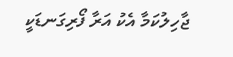ޖާހިލުކަމާ އެކު އަރާ ފޯރިގަނޑަކީ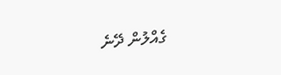ގެއްލުން ދޭނެ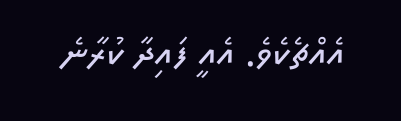އެއްޗެކެވެ. އެއީ ފައިދާ ކުރާނެ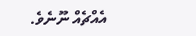އެއްޗެއް ނޫނެވެ.